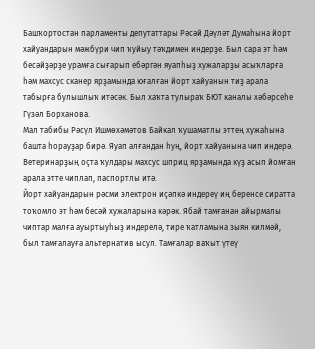Башҡортостан парламенты депутаттары Рәсәй Дәүләт Думаһына йорт хайуандарын мәжбүри чип ҡуйыу тәҡдимен индерҙе. Был сара эт һәм бесәйҙәрҙе урамға сығарып ебәргән яуапһыҙ хужаларҙы асыҡларға һәм махсус сканер ярҙамында юғалған йорт хайуанын тиҙ арала табырға булышлыҡ итәсәк. Был хаҡта тулыраҡ БЮТ каналы хәбәрсеһе Гүзәл Борханова.
Мал табибы Рәсүл Ишмөхәмәтов Байкал ҡушаматлы эттең хужаһына башта һорауҙар бирә. Яуап алғандан һуң, йорт хайуанына чип индерә. Ветеринарҙың оҫта ҡулдары махсус шприц ярҙамында күҙ асып йомған арала этте чиплап, паспортлы итә.
Йорт хайуандарын рәсми электрон иҫәпкә индереү иң беренсе сиратта тоҡомло эт һәм бесәй хужаларына кәрәк. Ябай тамғанан айырмалы чиптар малға ауыртыуһыҙ индерелә, тире ҡатламына зыян килмәй, был тамғалауға альтернатив ысул. Тамғалар ваҡыт үтеү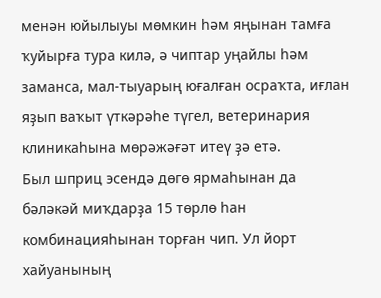менән юйылыуы мөмкин һәм яңынан тамға ҡуйырға тура килә, ә чиптар уңайлы һәм заманса, мал-тыуарың юғалған осраҡта, иғлан яҙып ваҡыт үткәрәһе түгел, ветеринария клиникаһына мөрәжәғәт итеү ҙә етә.
Был шприц эсендә дөгө ярмаһынан да бәләкәй миҡдарҙа 15 төрлө һан комбинацияһынан торған чип. Ул йорт хайуанының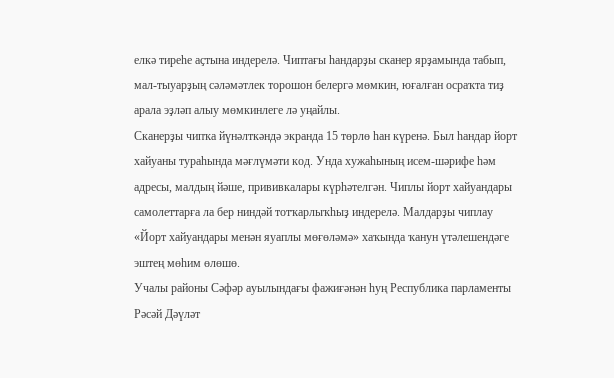елкә тиреһе аҫтына индерелә. Чиптағы һандарҙы сканер ярҙамында табып, мал-тыуарҙың сәләмәтлек торошон белергә мөмкин, юғалған осраҡта тиҙ арала эҙләп алыу мөмкинлеге лә уңайлы.
Cканерҙы чипҡа йүнәлткәндә экранда 15 төрлө һан күренә. Был һандар йорт хайуаны тураһында мәғлүмәти код. Унда хужаһының исем-шәрифе һәм адресы, малдың йәше, прививкалары күрһәтелгән. Чиплы йорт хайуандары самолеттарға ла бер ниндәй тотҡарлыҡһыҙ индерелә. Малдарҙы чиплау «Йорт хайуандары менән яуаплы мөғөләмә» хаҡында ҡанун үтәлешендәге эштең мөһим өлөшө.
Учалы районы Сәфәр ауылындағы фажиғәнән һуң Республика парламенты Рәсәй Дәүләт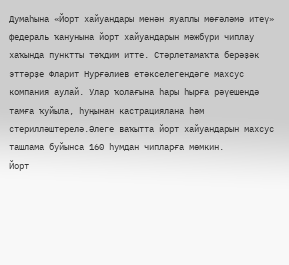Думаһына «Йорт хайуандары менән яуаплы мөғәләмә итеү» федераль ҡанунына йорт хайуандарын мәжбүри чиплау хаҡында пунктты тәҡдим итте. Стәрлетамаҡта берәҙәк эттәрҙе Фларит Нурғәлиев етәкселегендәге махсус компания аулай. Улар ҡолағына һары һырға рәүешендә тамға ҡуйыла, һуңынан кастрациялана һәм стерилләштерелә.Әлеге ваҡытта йорт хайуандарын махсус ташлама буйынса 160 һумдан чипларға мөмкин.
Йорт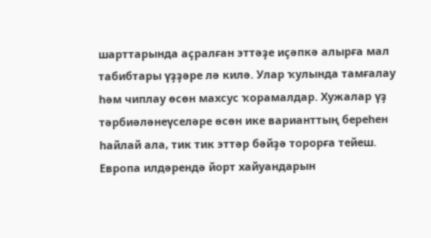шарттарында аҫралған эттәҙе иҫәпкә алырға мал табибтары үҙҙәре лә килә. Улар ҡулында тамғалау һәм чиплау өсөн махсус ҡорамалдар. Хужалар үҙ тәрбиәләнеүселәре өсөн ике варианттың береһен һайлай ала, тик тик эттәр бәйҙә торорға тейеш.
Европа илдәрендә йорт хайуандарын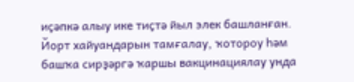иҫәпкә алыу ике тиҫтә йыл элек башланған. Йорт хайуандарын тамғалау, ҡотороу һәм башҡа сирҙәргә ҡаршы вакцинациялау унда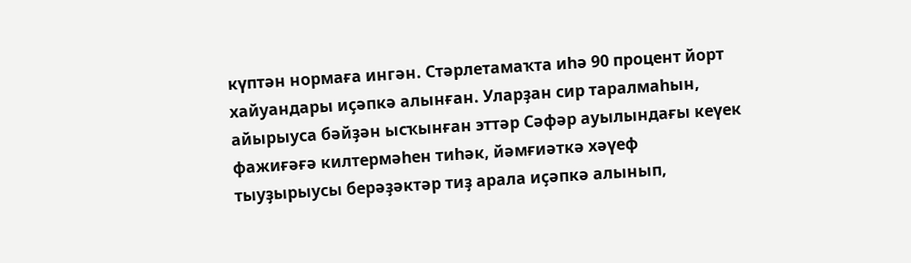күптән нормаға ингән. Стәрлетамаҡта иһә 90 процент йорт хайуандары иҫәпкә алынған. Уларҙан сир таралмаһын, айырыуса бәйҙән ысҡынған эттәр Сәфәр ауылындағы кеүек фажиғәғә килтермәһен тиһәк, йәмғиәткә хәүеф тыуҙырыусы берәҙәктәр тиҙ арала иҫәпкә алынып,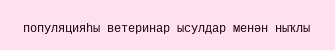популяцияһы ветеринар ысулдар менән ныҡлы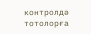контролдә тотолорға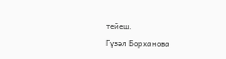тейеш.
Гүзәл Борханова